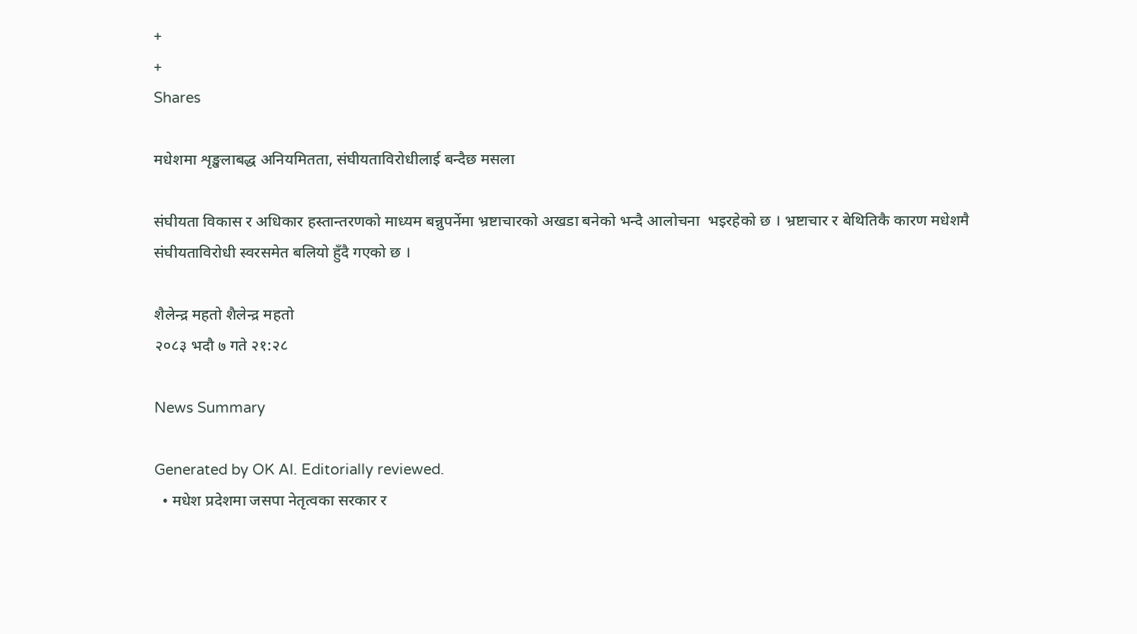+
+
Shares

मधेशमा शृङ्खलाबद्ध अनियमितता, संघीयताविरोधीलाई बन्दैछ मसला

संघीयता विकास र अधिकार हस्तान्तरणको माध्यम बन्नुपर्नेमा भ्रष्टाचारको अखडा बनेको भन्दै आलोचना  भइरहेको छ । भ्रष्टाचार र बेथितिकै कारण मधेशमै संघीयताविरोधी स्वरसमेत बलियो हुँदै गएको छ ।

शैलेन्द्र महतो शैलेन्द्र महतो
२०८३ भदौ ७ गते २१:२८

News Summary

Generated by OK AI. Editorially reviewed.
  • मधेश प्रदेशमा जसपा नेतृत्वका सरकार र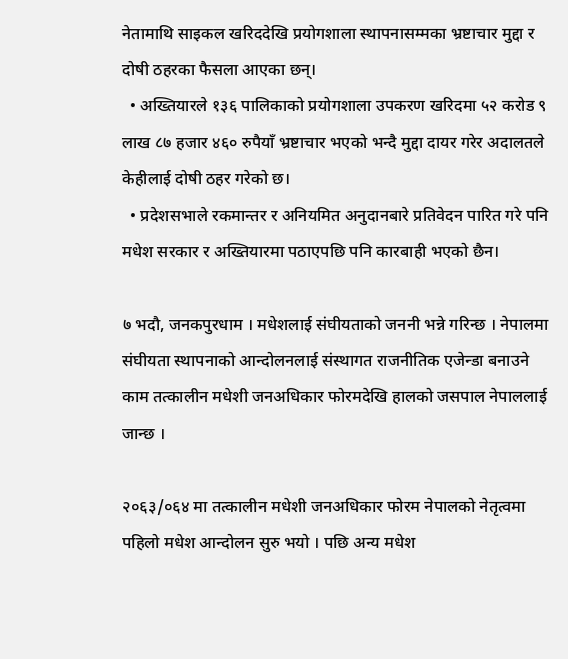नेतामाथि साइकल खरिददेखि प्रयोगशाला स्थापनासम्मका भ्रष्टाचार मुद्दा र दोषी ठहरका फैसला आएका छन्।
  • अख्तियारले १३६ पालिकाको प्रयोगशाला उपकरण खरिदमा ५२ करोड ९ लाख ८७ हजार ४६० रुपैयाँ भ्रष्टाचार भएको भन्दै मुद्दा दायर गरेर अदालतले केहीलाई दोषी ठहर गरेको छ।
  • प्रदेशसभाले रकमान्तर र अनियमित अनुदानबारे प्रतिवेदन पारित गरे पनि मधेश सरकार र अख्तियारमा पठाएपछि पनि कारबाही भएको छैन।

७ भदौ, जनकपुरधाम । मधेशलाई संघीयताको जननी भन्ने गरिन्छ । नेपालमा संघीयता स्थापनाको आन्दोलनलाई संस्थागत राजनीतिक एजेन्डा बनाउने काम तत्कालीन मधेशी जनअधिकार फोरमदेखि हालको जसपाल नेपाललाई जान्छ ।

२०६३/०६४ मा तत्कालीन मधेशी जनअधिकार फोरम नेपालको नेतृत्वमा पहिलो मधेश आन्दोलन सुरु भयो । पछि अन्य मधेश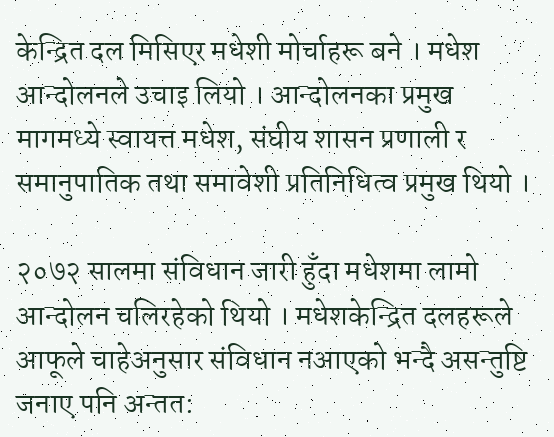केन्द्रित दल मिसिएर मधेशी मोर्चाहरू बने । मधेश आन्दोलनले उचाइ लियो । आन्दोलनका प्रमुख मागमध्ये स्वायत्त मधेश, संघीय शासन प्रणाली र समानुपातिक तथा समावेशी प्रतिनिधित्व प्रमुख थियो ।

२०७२ सालमा संविधान जारी हुँदा मधेशमा लामो आन्दोलन चलिरहेको थियो । मधेशकेन्द्रित दलहरूले आफूले चाहेअनुसार संविधान नआएको भन्दै असन्तुष्टि जनाए पनि अन्तत: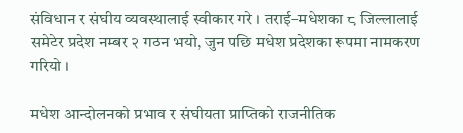संविधान र संघीय व्यवस्थालाई स्वीकार गरे । तराई–मधेशका ८ जिल्लालाई समेटेर प्रदेश नम्बर २ गठन भयो, जुन पछि मधेश प्रदेशका रूपमा नामकरण गरियो ।

मधेश आन्दोलनको प्रभाव र संघीयता प्राप्तिको राजनीतिक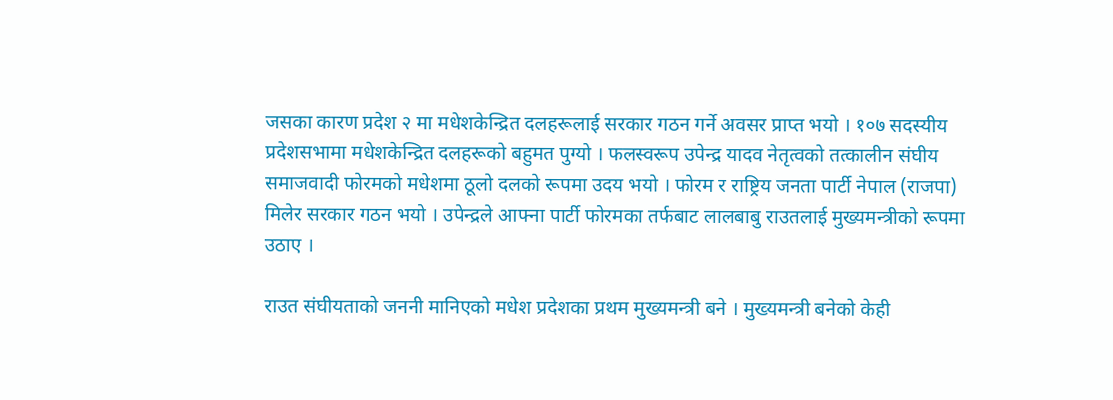जसका कारण प्रदेश २ मा मधेशकेन्द्रित दलहरूलाई सरकार गठन गर्ने अवसर प्राप्त भयो । १०७ सदस्यीय प्रदेशसभामा मधेशकेन्द्रित दलहरूको बहुमत पुग्यो । फलस्वरूप उपेन्द्र यादव नेतृत्वको तत्कालीन संघीय समाजवादी फोरमको मधेशमा ठूलो दलको रूपमा उदय भयो । फोरम र राष्ट्रिय जनता पार्टी नेपाल (राजपा) मिलेर सरकार गठन भयो । उपेन्द्रले आफ्ना पार्टी फोरमका तर्फबाट लालबाबु राउतलाई मुख्यमन्त्रीको रूपमा उठाए ।

राउत संघीयताको जननी मानिएको मधेश प्रदेशका प्रथम मुख्यमन्त्री बने । मुख्यमन्त्री बनेको केही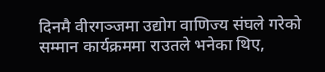दिनमै वीरगञ्जमा उद्योग वाणिज्य संघले गरेको सम्मान कार्यक्रममा राउतले भनेका थिए,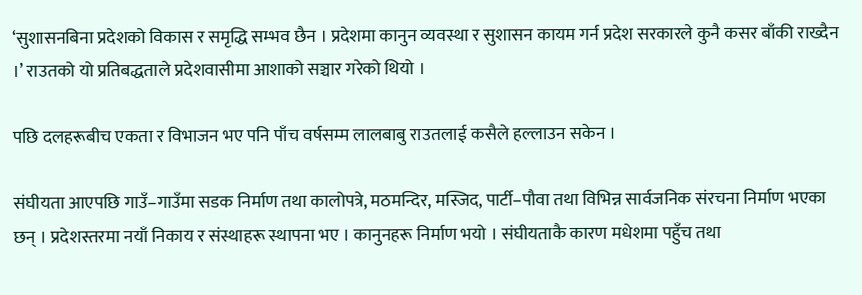‘सुशासनबिना प्रदेशको विकास र समृद्धि सम्भव छैन । प्रदेशमा कानुन व्यवस्था र सुशासन कायम गर्न प्रदेश सरकारले कुनै कसर बाँकी राख्दैन ।’ राउतको यो प्रतिबद्धताले प्रदेशवासीमा आशाको सञ्चार गरेको थियो ।

पछि दलहरूबीच एकता र विभाजन भए पनि पाँच वर्षसम्म लालबाबु राउतलाई कसैले हल्लाउन सकेन ।

संघीयता आएपछि गाउँ–गाउँमा सडक निर्माण तथा कालोपत्रे, मठमन्दिर, मस्जिद, पार्टी–पौवा तथा विभिन्न सार्वजनिक संरचना निर्माण भएका छन् । प्रदेशस्तरमा नयाँ निकाय र संस्थाहरू स्थापना भए । कानुनहरू निर्माण भयो । संघीयताकै कारण मधेशमा पहुँच तथा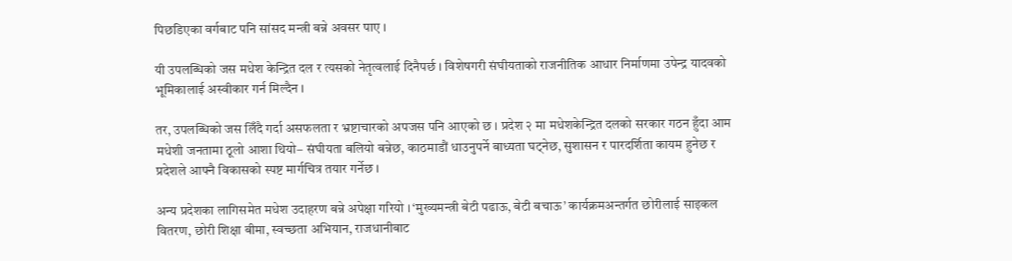पिछडिएका वर्गबाट पनि सांसद मन्त्री बन्ने अवसर पाए ।

यी उपलब्धिको जस मधेश केन्द्रित दल र त्यसको नेतृत्वलाई दिनैपर्छ । विशेषगरी संघीयताको राजनीतिक आधार निर्माणमा उपेन्द्र यादवको भूमिकालाई अस्वीकार गर्न मिल्दैन ।

तर, उपलब्धिको जस लिँदै गर्दा असफलता र भ्रष्टाचारको अपजस पनि आएको छ । प्रदेश २ मा मधेशकेन्द्रित दलको सरकार गठन हुँदा आम मधेशी जनतामा ठूलो आशा थियो– संघीयता बलियो बन्नेछ, काठमाडौं धाउनुपर्ने बाध्यता घट्नेछ, सुशासन र पारदर्शिता कायम हुनेछ र प्रदेशले आफ्नै विकासको स्पष्ट मार्गचित्र तयार गर्नेछ ।

अन्य प्रदेशका लागिसमेत मधेश उदाहरण बन्ने अपेक्षा गरियो । ‘मुख्यमन्त्री बेटी पढाऊ, बेटी बचाऊ’ कार्यक्रमअन्तर्गत छोरीलाई साइकल वितरण, छोरी शिक्षा बीमा, स्वच्छता अभियान, राजधानीबाट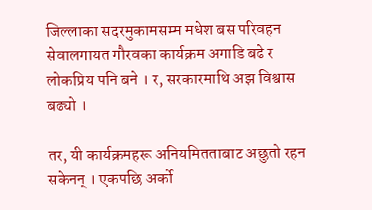जिल्लाका सदरमुकामसम्म मधेश बस परिवहन सेवालगायत गौरवका कार्यक्रम अगाडि बढे र लोकप्रिय पनि बने । र, सरकारमाथि अझ विश्वास बढ्यो ।

तर, यी कार्यक्रमहरू अनियमितताबाट अछुतो रहन सकेनन् । एकपछि अर्को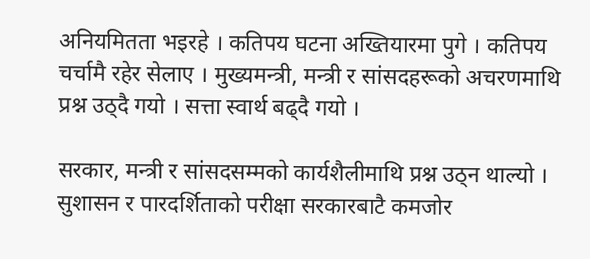अनियमितता भइरहे । कतिपय घटना अख्तियारमा पुगे । कतिपय चर्चामै रहेर सेलाए । मुख्यमन्त्री, मन्त्री र सांसदहरूको अचरणमाथि प्रश्न उठ्दै गयो । सत्ता स्वार्थ बढ्दै गयो ।

सरकार, मन्त्री र सांसदसम्मको कार्यशैलीमाथि प्रश्न उठ्न थाल्यो । सुशासन र पारदर्शिताको परीक्षा सरकारबाटै कमजोर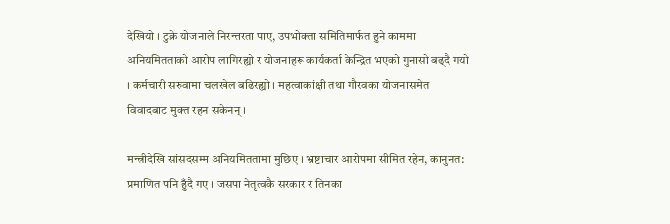देखियो । टुक्रे योजनाले निरन्तरता पाए, उपभोक्ता समितिमार्फत हुने काममा अनियमितताको आरोप लागिरह्यो र योजनाहरू कार्यकर्ता केन्द्रित भएको गुनासो बढ्दै गयो । कर्मचारी सरुवामा चलखेल बढिरह्यो । महत्वाकांक्षी तथा गौरवका योजनासमेत विवादबाट मुक्त रहन सकेनन् ।

मन्त्रीदेखि सांसदसम्म अनियमिततामा मुछिए । भ्रष्टाचार आरोपमा सीमित रहेन, कानुनत: प्रमाणित पनि हुँदै गए । जसपा नेतृत्वकै सरकार र तिनका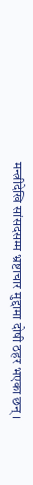मन्त्रीदेखि सांसदसम्म भ्रष्टाचार मुद्दामा दोषी ठहर भएका छन् ।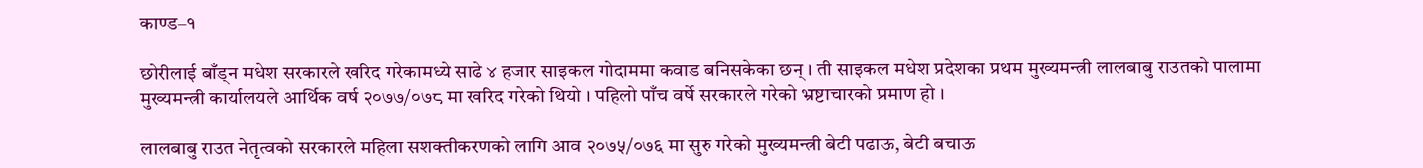काण्ड–१

छोरीलाई बाँड्न मधेश सरकारले खरिद गरेकामध्ये साढे ४ हजार साइकल गोदाममा कवाड बनिसकेका छन् । ती साइकल मधेश प्रदेशका प्रथम मुख्यमन्त्री लालबाबु राउतको पालामा मुख्यमन्त्री कार्यालयले आर्थिक वर्ष २०७७/०७८ मा खरिद गरेको थियो । पहिलो पाँच वर्षे सरकारले गरेको भ्रष्टाचारको प्रमाण हो ।

लालबाबु राउत नेतृत्वको सरकारले महिला सशक्तीकरणको लागि आव २०७५/०७६ मा सुरु गरेको मुख्यमन्त्री बेटी पढाऊ, बेटी बचाऊ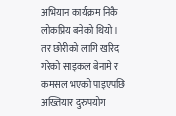अभियान कार्यक्रम निकै लोकप्रिय बनेको थियो । तर छोरीको लागि खरिद गरेको साइकल बेनामे र कमसल भएको पाइएपछि अख्तियार दुरुपयोग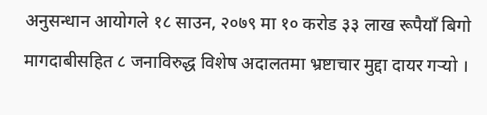अनुसन्धान आयोगले १८ साउन, २०७९ मा १० करोड ३३ लाख रूपैयाँ बिगो मागदाबीसहित ८ जनाविरुद्ध विशेष अदालतमा भ्रष्टाचार मुद्दा दायर गर्‍यो ।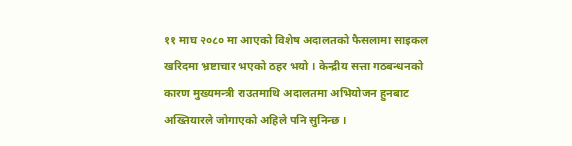११ माघ २०८० मा आएको विशेष अदालतको फैसलामा साइकल खरिदमा भ्रष्टाचार भएको ठहर भयो । केन्द्रीय सत्ता गठबन्धनको कारण मुख्यमन्त्री राउतमाथि अदालतमा अभियोजन हुनबाट अख्तियारले जोगाएको अहिले पनि सुनिन्छ ।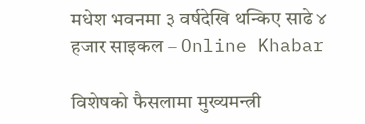मधेश भवनमा ३ वर्षदेखि थन्किए साढे ४ हजार साइकल – Online Khabar

विशेषको फैसलामा मुख्यमन्त्री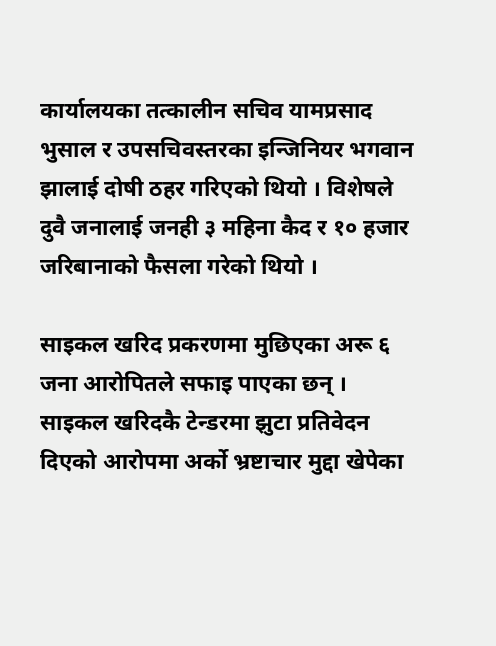कार्यालयका तत्कालीन सचिव यामप्रसाद भुसाल र उपसचिवस्तरका इन्जिनियर भगवान झालाई दोषी ठहर गरिएको थियो । विशेषले दुवै जनालाई जनही ३ महिना कैद र १० हजार जरिबानाको फैसला गरेको थियो ।

साइकल खरिद प्रकरणमा मुछिएका अरू ६ जना आरोपितले सफाइ पाएका छन् । साइकल खरिदकै टेन्डरमा झुटा प्रतिवेदन दिएको आरोपमा अर्को भ्रष्टाचार मुद्दा खेपेका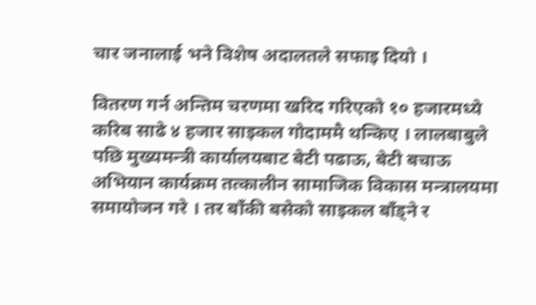चार जनालाई भने विशेष अदालतले सफाइ दियो ।

वितरण गर्न अन्तिम चरणमा खरिद गरिएको १० हजारमध्ये करिब साढे ४ हजार साइकल गोदाममै थन्किए । लालबाबुले पछि मुख्यमन्त्री कार्यालयबाट बेटी पढाऊ, बेटी बचाऊ अभियान कार्यक्रम तत्कालीन सामाजिक विकास मन्त्रालयमा समायोजन गरे । तर बाँकी बसेको साइकल बाँड्ने र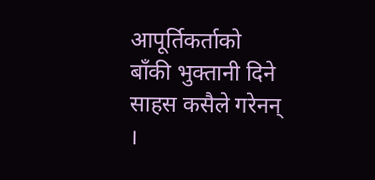आपूर्तिकर्ताको बाँकी भुक्तानी दिने साहस कसैले गरेनन् ।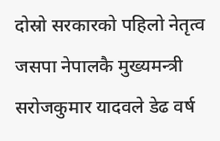दोस्रो सरकारको पहिलो नेतृत्व जसपा नेपालकै मुख्यमन्त्री सरोजकुमार यादवले डेढ वर्ष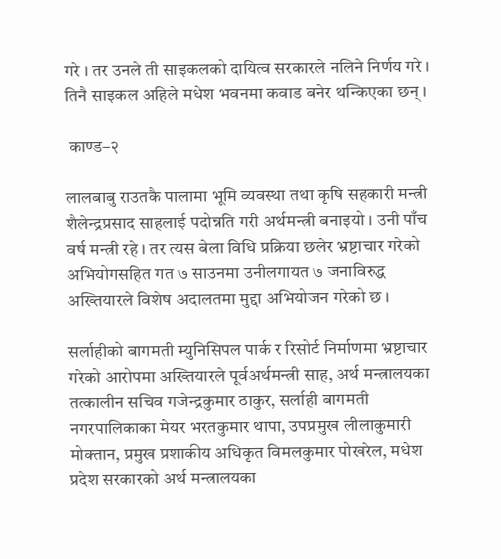गरे । तर उनले ती साइकलको दायित्व सरकारले नलिने निर्णय गरे । तिनै साइकल अहिले मधेश भवनमा कवाड बनेर थन्किएका छन् ।

 काण्ड–२

लालबाबु राउतकै पालामा भूमि व्यवस्था तथा कृषि सहकारी मन्त्री शैलेन्द्रप्रसाद साहलाई पदोन्नति गरी अर्थमन्त्री बनाइयो । उनी पाँच वर्ष मन्त्री रहे । तर त्यस बेला विधि प्रक्रिया छलेर भ्रष्टाचार गरेको अभियोगसहित गत ७ साउनमा उनीलगायत ७ जनाविरुद्ध अख्तियारले विशेष अदालतमा मुद्दा अभियोजन गरेको छ ।

सर्लाहीको बागमती म्युनिसिपल पार्क र रिसोर्ट निर्माणमा भ्रष्टाचार गरेको आरोपमा अख्तियारले पूर्वअर्थमन्त्री साह, अर्थ मन्त्रालयका तत्कालीन सचिव गजेन्द्रकुमार ठाकुर, सर्लाही बागमती नगरपालिकाका मेयर भरतकुमार थापा, उपप्रमुख लीलाकुमारी मोक्तान, प्रमुख प्रशाकीय अधिकृत विमलकुमार पोखरेल, मधेश प्रदेश सरकारको अर्थ मन्त्रालयका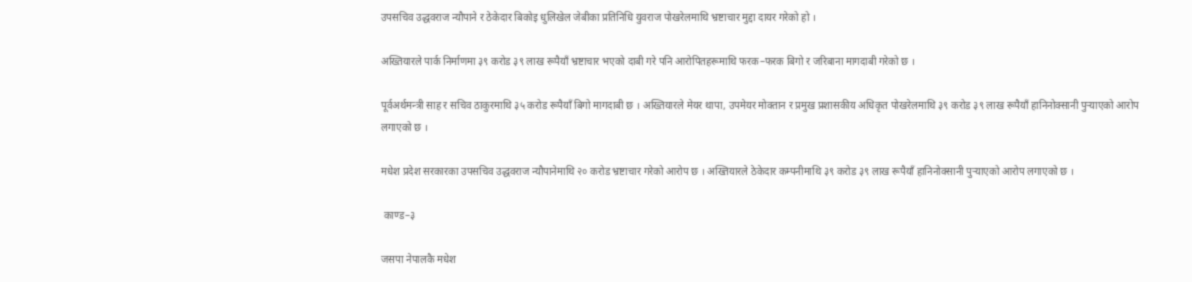उपसचिव उद्धवराज न्यौपाने र ठेकेदार बिकोइ धुलिखेल जेबीका प्रतिनिधि युवराज पोखरेलमाथि भ्रष्टाचार मुद्दा दायर गरेको हो ।

अख्तियारले पार्क निर्माणमा ३९ करोड ३९ लाख रूपैयाँ भ्रष्टाचार भएको दाबी गरे पनि आरोपितहरूमाथि फरक–फरक बिगो र जरिबाना मागदाबी गरेको छ ।

पूर्वअर्थमन्त्री साह र सचिव ठाकुरमाथि ३५ करोड रूपैयाँ बिगो मागदाबी छ । अख्तियारले मेयर थापा, उपमेयर मोक्तान र प्रमुख प्रशासकीय अधिकृत पोखरेलमाथि ३९ करोड ३९ लाख रूपैयाँ हानिनोक्सानी पुर्‍याएको आरोप लगाएको छ ।

मधेश प्रदेश सरकारका उपसचिव उद्धवराज न्यौपानेमाथि २० करोड भ्रष्टाचार गरेको आरोप छ । अख्तियारले ठेकेदार कम्पनीमाथि ३९ करोड ३९ लाख रूपैयाँ हानिनोक्सानी पुर्‍याएको आरोप लगाएको छ ।

 काण्ड–३

जसपा नेपालकै मधेश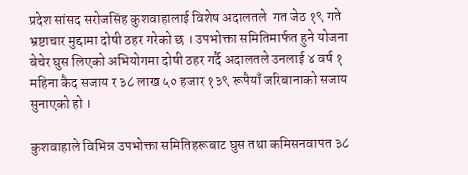प्रदेश सांसद सरोजसिंह कुशवाहालाई विशेष अदालतले  गत जेठ १९ गते भ्रष्टाचार मुद्दामा दोषी ठहर गरेको छ । उपभोक्ता समितिमार्फत हुने योजना बेचेर घुस लिएको अभियोगमा दोषी ठहर गर्दै अदालतले उनलाई ४ वर्ष १ महिना कैद सजाय र ३८ लाख ५० हजार १३९ रूपैयाँ जरिबानाको सजाय सुनाएको हो ।

कुशवाहाले विभिन्न उपभोक्ता समितिहरूबाट घुस तथा कमिसनवापत ३८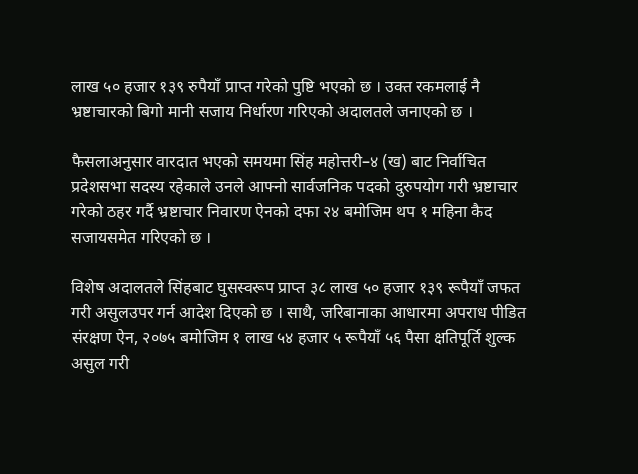लाख ५० हजार १३९ रुपैयाँ प्राप्त गरेको पुष्टि भएको छ । उक्त रकमलाई नै भ्रष्टाचारको बिगो मानी सजाय निर्धारण गरिएको अदालतले जनाएको छ ।

फैसलाअनुसार वारदात भएको समयमा सिंह महोत्तरी–४ (ख) बाट निर्वाचित प्रदेशसभा सदस्य रहेकाले उनले आफ्नो सार्वजनिक पदको दुरुपयोग गरी भ्रष्टाचार गरेको ठहर गर्दै भ्रष्टाचार निवारण ऐनको दफा २४ बमोजिम थप १ महिना कैद सजायसमेत गरिएको छ ।

विशेष अदालतले सिंहबाट घुसस्वरूप प्राप्त ३८ लाख ५० हजार १३९ रूपैयाँ जफत गरी असुलउपर गर्न आदेश दिएको छ । साथै, जरिबानाका आधारमा अपराध पीडित संरक्षण ऐन, २०७५ बमोजिम १ लाख ५४ हजार ५ रूपैयाँ ५६ पैसा क्षतिपूर्ति शुल्क असुल गरी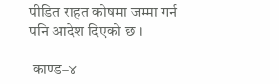पीडित राहत कोषमा जम्मा गर्न पनि आदेश दिएको छ ।

 काण्ड–४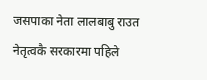जसपाका नेता लालबाबु राउत नेतृत्वकै सरकारमा पहिले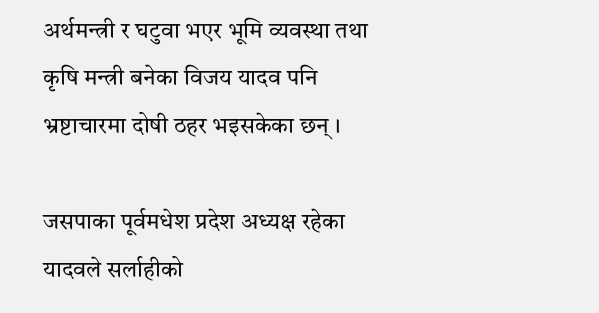अर्थमन्त्री र घटुवा भएर भूमि व्यवस्था तथा कृषि मन्त्री बनेका विजय यादव पनि भ्रष्टाचारमा दोषी ठहर भइसकेका छन् ।

जसपाका पूर्वमधेश प्रदेश अध्यक्ष रहेका यादवले सर्लाहीको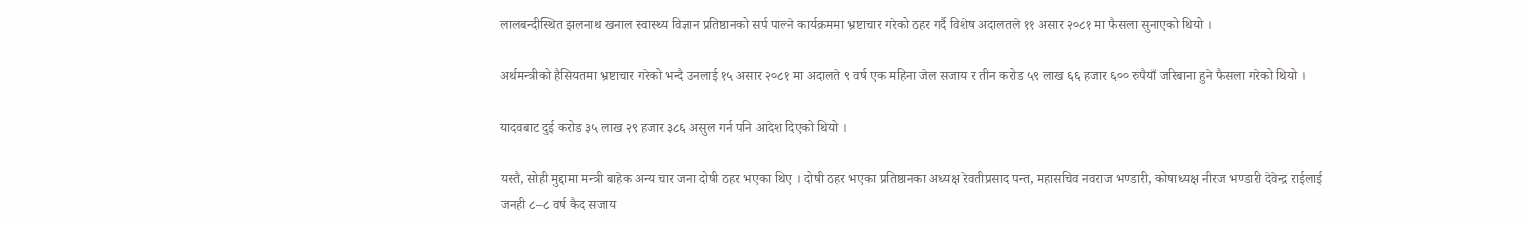लालबन्दीस्थित झलनाथ खनाल स्वास्थ्य विज्ञान प्रतिष्ठानको सर्प पाल्ने कार्यक्रममा भ्रष्टाचार गरेको ठहर गर्दै विशेष अदालतले ११ असार २०८१ मा फैसला सुनाएको थियो ।

अर्थमन्त्रीको हैसियतमा भ्रष्टाचार गरेको भन्दै उनलाई १५ असार २०८१ मा अदालते ९ वर्ष एक महिना जेल सजाय र तीन करोड ५९ लाख ६६ हजार ६०० रुपैयाँ जरिबाना हुने फैसला गरेको थियो ।

यादवबाट दुई करोड ३५ लाख २९ हजार ३८६ असुल गर्न पनि आदेश दिएको थियो ।

यस्तै, सोही मुद्दामा मन्त्री बाहेक अन्य चार जना दोषी ठहर भएका थिए । दोषी ठहर भएका प्रतिष्ठानका अध्यक्ष रेवतीप्रसाद पन्त, महासचिव नवराज भण्डारी, कोषाध्यक्ष नीरज भण्डारी देवेन्द्र राईलाई जनही ८–८ वर्ष कैद सजाय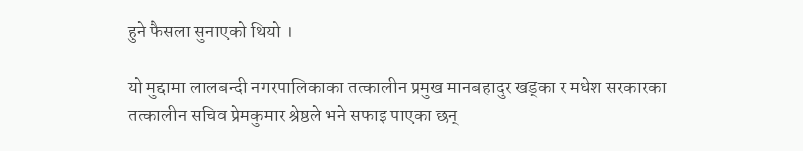हुने फैसला सुनाएको थियो ।

यो मुद्दामा लालबन्दी नगरपालिकाका तत्कालीन प्रमुख मानबहादुर खड्का र मधेश सरकारका तत्कालीन सचिव प्रेमकुमार श्रेष्ठले भने सफाइ पाएका छन्‌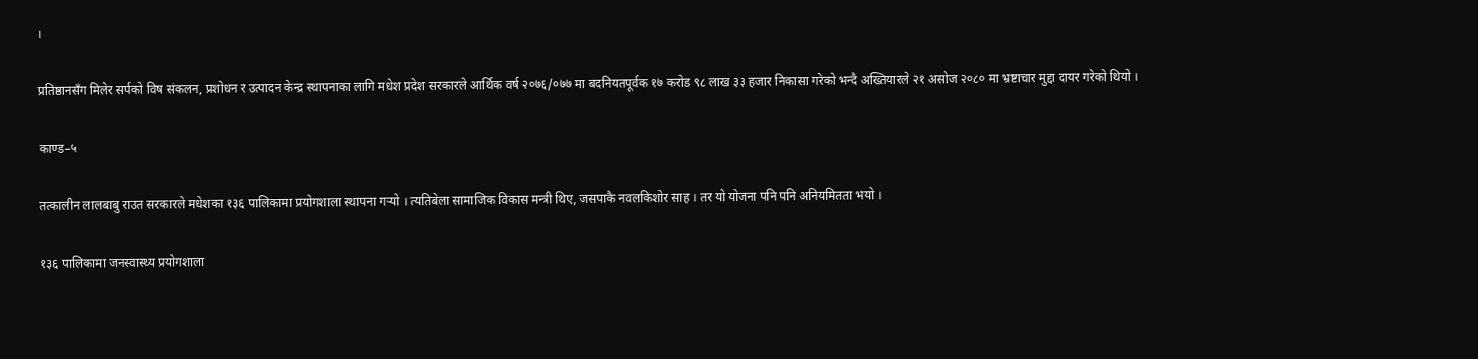।

प्रतिष्ठानसँग मिलेर सर्पको विष संकलन, प्रशोधन र उत्पादन केन्द्र स्थापनाका लागि मधेश प्रदेश सरकारले आर्थिक वर्ष २०७६/०७७ मा बदनियतपूर्वक १७ करोड ९८ लाख ३३ हजार निकासा गरेको भन्दै अख्तियारले २१ असोज २०८० मा भ्रष्टाचार मुद्दा दायर गरेको थियो ।

काण्ड–५

तत्कालीन लालबाबु राउत सरकारले मधेशका १३६ पालिकामा प्रयोगशाला स्थापना गर्‍यो । त्यतिबेला सामाजिक विकास मन्त्री थिए, जसपाकै नवलकिशोर साह । तर यो योजना पनि पनि अनियमितता भयो ।

१३६ पालिकामा जनस्वास्थ्य प्रयोगशाला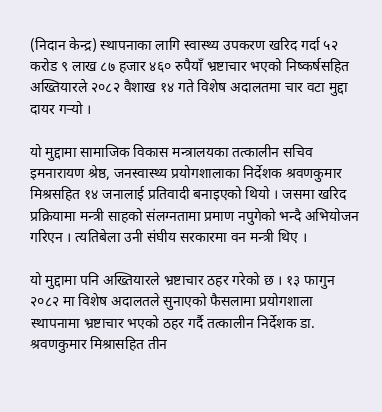(निदान केन्द्र) स्थापनाका लागि स्वास्थ्य उपकरण खरिद गर्दा ५२ करोड ९ लाख ८७ हजार ४६० रुपैयाँ भ्रष्टाचार भएको निष्कर्षसहित अख्तियारले २०८२ वैशाख १४ गते विशेष अदालतमा चार वटा मुद्दा दायर गर्‍यो ।

यो मुद्दामा सामाजिक विकास मन्त्रालयका तत्कालीन सचिव इमनारायण श्रेष्ठ, जनस्वास्थ्य प्रयोगशालाका निर्देशक श्रवणकुमार मिश्रसहित १४ जनालाई प्रतिवादी बनाइएको थियो । जसमा खरिद प्रक्रियामा मन्त्री साहको संलग्नतामा प्रमाण नपुगेको भन्दै अभियोजन गरिएन । त्यतिबेला उनी संघीय सरकारमा वन मन्त्री थिए ।

यो मुद्दामा पनि अख्तियारले भ्रष्टाचार ठहर गरेको छ । १३ फागुन २०८२ मा विशेष अदालतले सुनाएको फैसलामा प्रयोगशाला स्थापनामा भ्रष्टाचार भएको ठहर गर्दै तत्कालीन निर्देशक डा. श्रवणकुमार मिश्रासहित तीन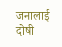जनालाई दोषी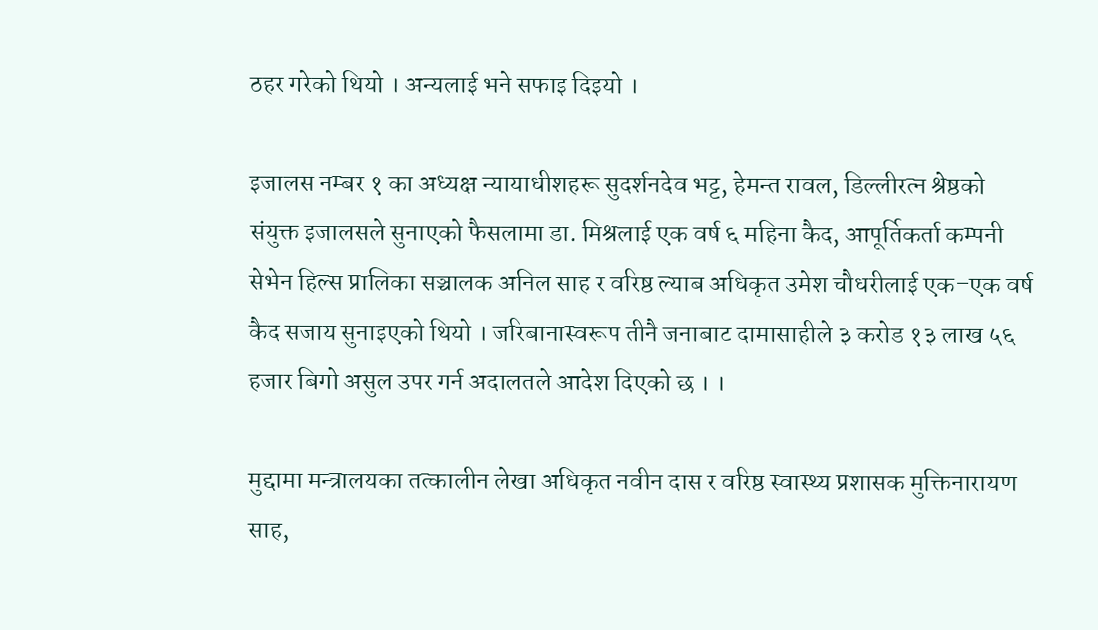ठहर गरेको थियो । अन्यलाई भने सफाइ दिइयो ।

इजालस नम्बर १ का अध्यक्ष न्यायाधीशहरू सुदर्शनदेव भट्ट, हेमन्त रावल, डिल्लीरत्न श्रेष्ठको संयुक्त इजालसले सुनाएको फैसलामा डा. मिश्रलाई एक वर्ष ६ महिना कैद, आपूर्तिकर्ता कम्पनी सेभेन हिल्स प्रालिका सञ्चालक अनिल साह र वरिष्ठ ल्याब अधिकृत उमेश चौधरीलाई एक–एक वर्ष कैद सजाय सुनाइएको थियो । जरिबानास्वरूप तीनै जनाबाट दामासाहीले ३ करोड १३ लाख ५६ हजार बिगो असुल उपर गर्न अदालतले आदेश दिएको छ । ।

मुद्दामा मन्त्रालयका तत्कालीन लेखा अधिकृत नवीन दास र वरिष्ठ स्वास्थ्य प्रशासक मुक्तिनारायण साह,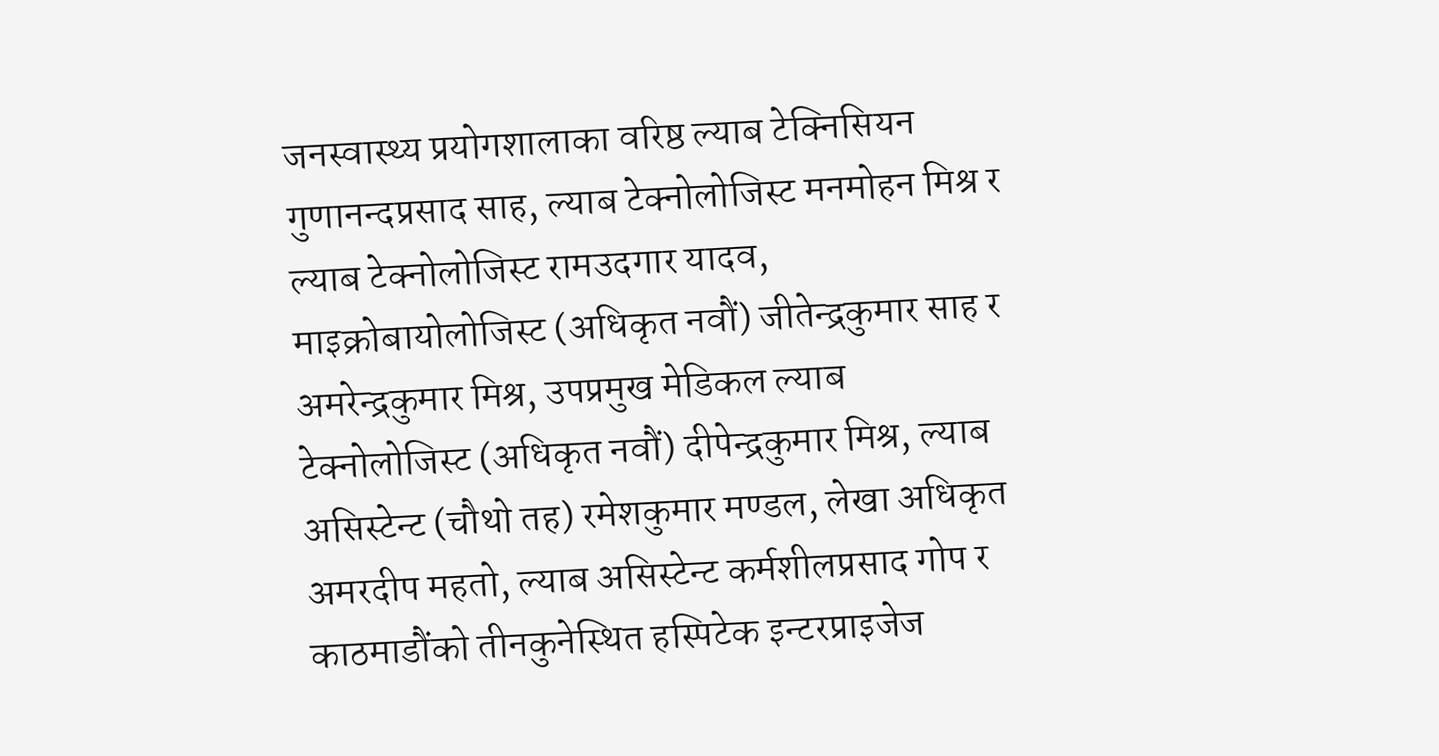जनस्वास्थ्य प्रयोगशालाका वरिष्ठ ल्याब टेक्निसियन गुणानन्दप्रसाद साह, ल्याब टेक्नोलोजिस्ट मनमोहन मिश्र र ल्याब टेक्नोलोजिस्ट रामउदगार यादव, माइक्रोबायोलोजिस्ट (अधिकृत नवौं) जीतेन्द्रकुमार साह र अमरेन्द्रकुमार मिश्र, उपप्रमुख मेडिकल ल्याब टेक्नोलोजिस्ट (अधिकृत नवौं) दीपेन्द्रकुमार मिश्र, ल्याब असिस्टेन्ट (चौथो तह) रमेशकुमार मण्डल, लेखा अधिकृत अमरदीप महतो, ल्याब असिस्टेन्ट कर्मशीलप्रसाद गोप र काठमाडौंको तीनकुनेस्थित हस्पिटेक इन्टरप्राइजेज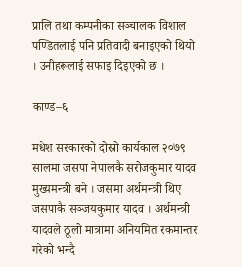प्रालि तथा कम्पनीका सञ्चालक विशाल पण्डितलाई पनि प्रतिवादी बनाइएको थियो । उनीहरूलाई सफाइ दिइएको छ ।

काण्ड–६

मधेश सरकारको दोस्रो कार्यकाल २०७९ सालमा जसपा नेपालकै सरोजकुमार यादव मुख्यमन्त्री बने । जसमा अर्थमन्त्री थिए जसपाकै सञ्जयकुमार यादव । अर्थमन्त्री यादवले ठूलो मात्रामा अनियमित रकमान्तर गरेको भन्दै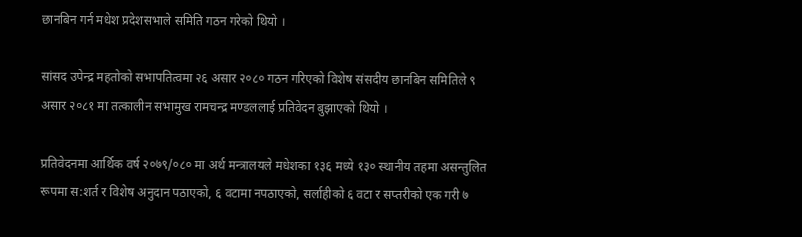छानबिन गर्न मधेश प्रदेशसभाले समिति गठन गरेको थियो ।

सांसद उपेन्द्र महतोको सभापतित्वमा २६ असार २०८० गठन गरिएको विशेष संसदीय छानबिन समितिले ९ असार २०८१ मा तत्कालीन सभामुख रामचन्द्र मण्डललाई प्रतिवेदन बुझाएको थियो ।

प्रतिवेदनमा आर्थिक वर्ष २०७९/०८० मा अर्थ मन्त्रालयले मधेशका १३६ मध्ये १३० स्थानीय तहमा असन्तुलित रूपमा स:शर्त र विशेष अनुदान पठाएको, ६ वटामा नपठाएको, सर्लाहीको ६ वटा र सप्तरीको एक गरी ७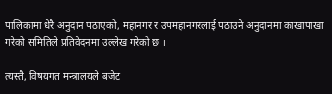पालिकामा धेरै अनुदान पठाएको, महानगर र उपमहानगरलाई पठाउने अनुदानमा काखापाखा गरेको समितिले प्रतिवेदनमा उल्लेख गरेको छ ।

त्यस्तै, विषयगत मन्त्रालयले बजेट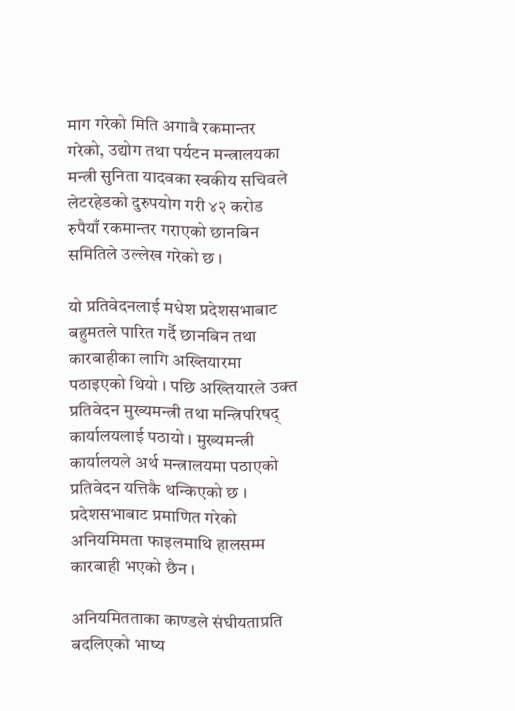माग गरेको मिति अगावै रकमान्तर गरेको, उद्योग तथा पर्यटन मन्त्रालयका मन्त्री सुनिता यादवका स्वकीय सचिवले लेटरहेडको दुरुपयोग गरी ४२ करोड रुपैयाँ रकमान्तर गराएको छानबिन समितिले उल्लेख गरेको छ ।

यो प्रतिवेदनलाई मधेश प्रदेशसभाबाट बहुमतले पारित गर्दै छानबिन तथा कारबाहीका लागि अख्तियारमा पठाइएको थियो । पछि अख्तियारले उक्त प्रतिवेदन मुख्यमन्त्री तथा मन्त्रिपरिषद् कार्यालयलाई पठायो । मुख्यमन्त्री कार्यालयले अर्थ मन्त्रालयमा पठाएको प्रतिवेदन यत्तिकै थन्किएको छ । प्रदेशसभाबाट प्रमाणित गरेको अनियमिमता फाइलमाथि हालसम्म कारबाही भएको छैन ।

अनियमितताका काण्डले संघीयताप्रति बदलिएको भाष्य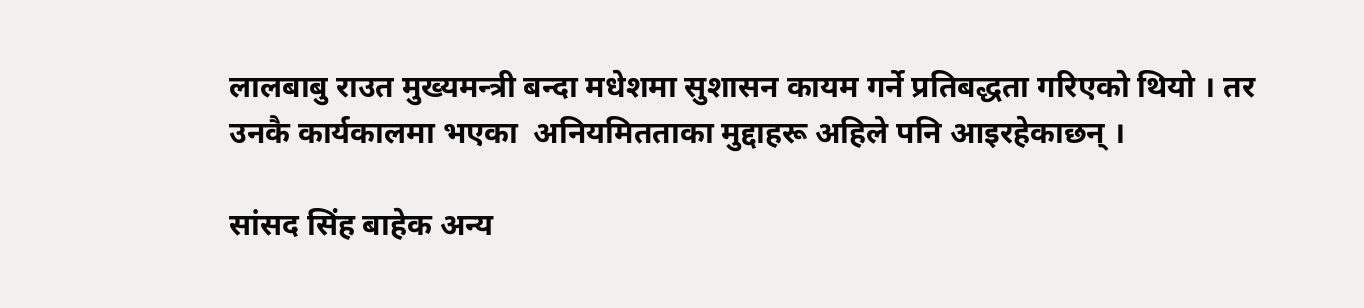लालबाबु राउत मुख्यमन्त्री बन्दा मधेशमा सुशासन कायम गर्ने प्रतिबद्धता गरिएको थियो । तर उनकै कार्यकालमा भएका  अनियमितताका मुद्दाहरू अहिले पनि आइरहेकाछन् ।

सांसद सिंह बाहेक अन्य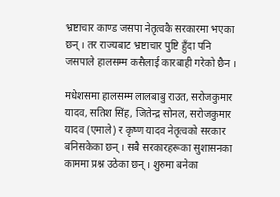भ्रष्टाचार काण्ड जसपा नेतृत्वकै सरकारमा भएका छन् । तर राज्यबाट भ्रष्टाचार पुष्टि हुँदा पनि जसपाले हालसम्म कसैलाई कारबाही गरेको छैन ।

मधेशसमा हालसम्म लालबाबु राउत, सरोजकुमार यादव, सतिश सिंह, जितेन्द्र सोनल, सरोजकुमार यादव (एमाले) र कृष्ण यादव नेतृत्वको सरकार बनिसकेका छन् । सबै सरकारहरूका सुशासनका काममा प्रश्न उठेका छन् । शुरुमा बनेका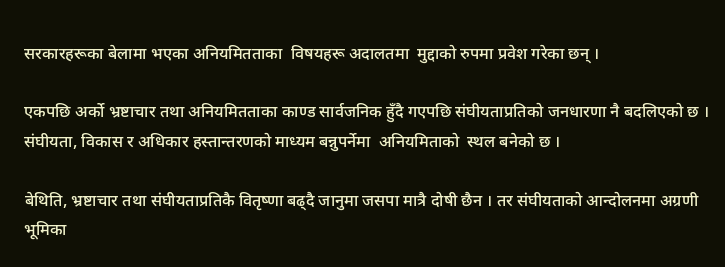सरकारहरूका बेलामा भएका अनियमितताका  विषयहरू अदालतमा  मुद्दाको रुपमा प्रवेश गरेका छन् ।

एकपछि अर्को भ्रष्टाचार तथा अनियमितताका काण्ड सार्वजनिक हुँदै गएपछि संघीयताप्रतिको जनधारणा नै बदलिएको छ । संघीयता, विकास र अधिकार हस्तान्तरणको माध्यम बन्नुपर्नेमा  अनियमिताको  स्थल बनेको छ ।

बेथिति, भ्रष्टाचार तथा संघीयताप्रतिकै वितृष्णा बढ्दै जानुमा जसपा मात्रै दोषी छैन । तर संघीयताको आन्दोलनमा अग्रणी भूमिका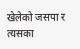खेलेको जसपा र त्यसका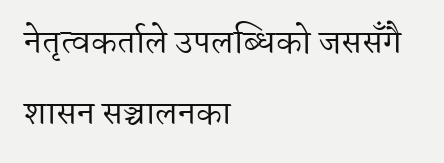नेतृत्वकर्ताले उपलब्धिको जससँगै शासन सञ्चालनका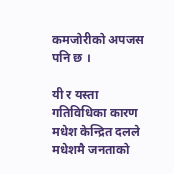कमजोरीको अपजस पनि छ ।

यी र यस्ता गतिविधिका कारण मधेश केन्द्रित दलले मधेशमै जनताको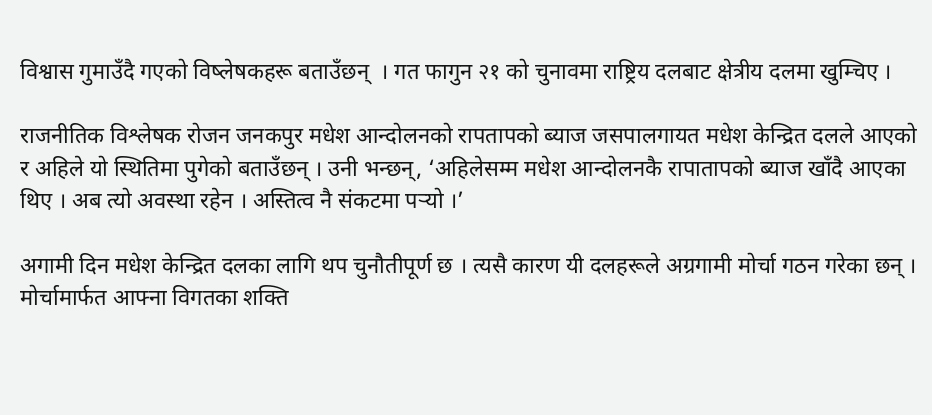विश्वास गुमाउँदै गएको विष्लेषकहरू बताउँछन्  । गत फागुन २१ को चुनावमा राष्ट्रिय दलबाट क्षेत्रीय दलमा खुम्चिए ।

राजनीतिक विश्लेषक रोजन जनकपुर मधेश आन्दोलनको रापतापको ब्याज जसपालगायत मधेश केन्द्रित दलले आएको र अहिले यो स्थितिमा पुगेको बताउँछन् । उनी भन्छन्, ‘अहिलेसम्म मधेश आन्दोलनकै रापातापको ब्याज खाँदै आएका थिए । अब त्यो अवस्था रहेन । अस्तित्व नै संकटमा पर्‍यो ।’

अगामी दिन मधेश केन्द्रित दलका लागि थप चुनौतीपूर्ण छ । त्यसै कारण यी दलहरूले अग्रगामी मोर्चा गठन गरेका छन् । मोर्चामार्फत आफ्ना विगतका शक्ति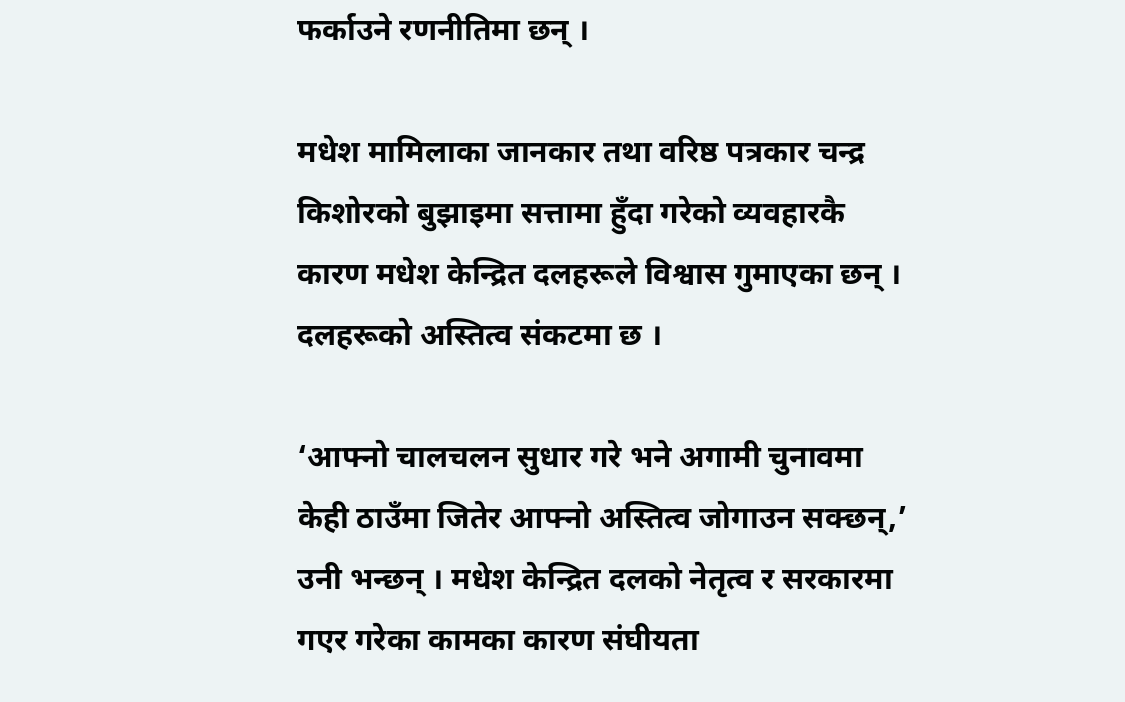फर्काउने रणनीतिमा छन् ।

मधेश मामिलाका जानकार तथा वरिष्ठ पत्रकार चन्द्र किशोरको बुझाइमा सत्तामा हुँदा गरेको व्यवहारकै कारण मधेश केन्द्रित दलहरूले विश्वास गुमाएका छन् । दलहरूको अस्तित्व संकटमा छ ।

‘आफ्नो चालचलन सुधार गरे भने अगामी चुनावमा केही ठाउँमा जितेर आफ्नो अस्तित्व जोगाउन सक्छन्,’ उनी भन्छन् । मधेश केन्द्रित दलको नेतृत्व र सरकारमा गएर गरेका कामका कारण संघीयता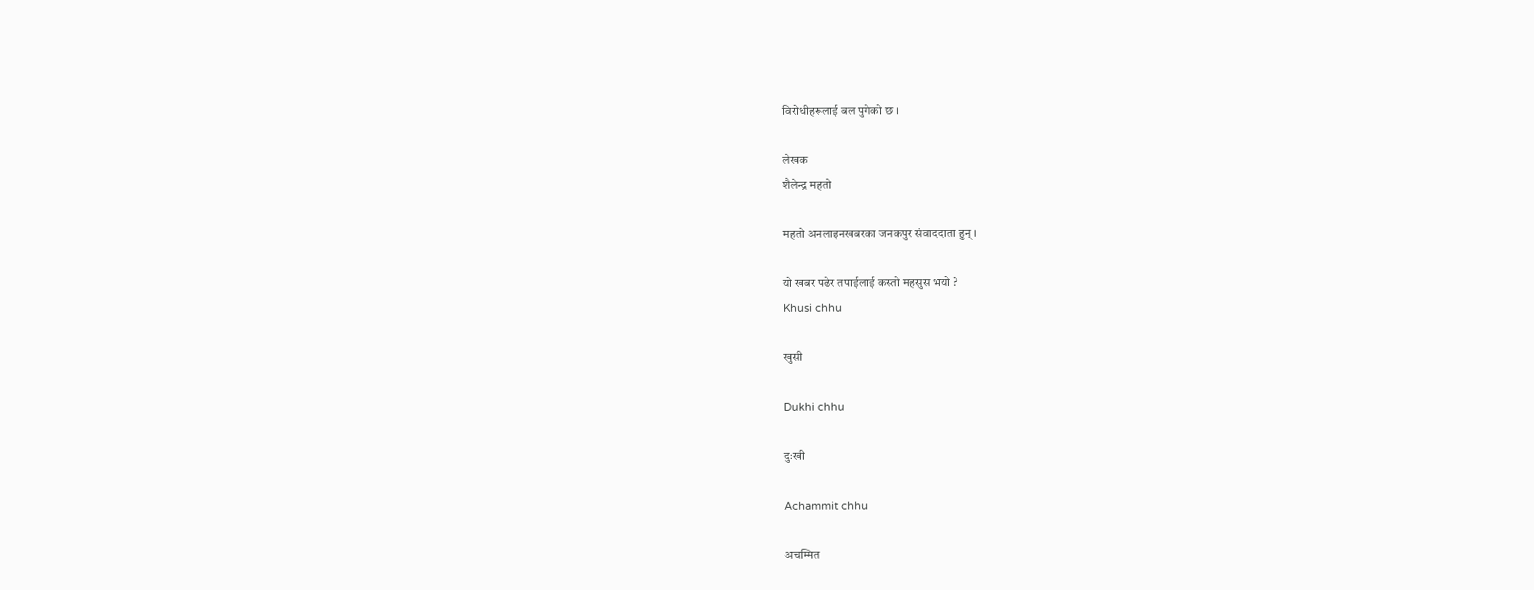विरोधीहरूलाई बल पुगेको छ ।

लेखक
शैलेन्द्र महतो

महतो अनलाइनखबरका जनकपुर संवाददाता हुन् ।

यो खबर पढेर तपाईलाई कस्तो महसुस भयो ?
Khusi chhu

खुसी

Dukhi chhu

दुःखी

Achammit chhu

अचम्मित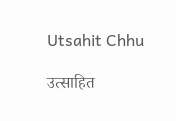Utsahit Chhu

उत्साहित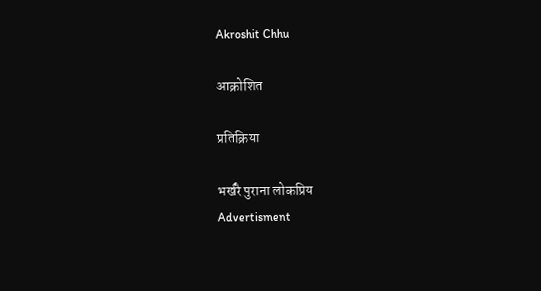Akroshit Chhu

आक्रोशित

प्रतिक्रिया

भर्खरै पुराना लोकप्रिय
Advertisment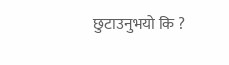छुटाउनुभयो कि ?